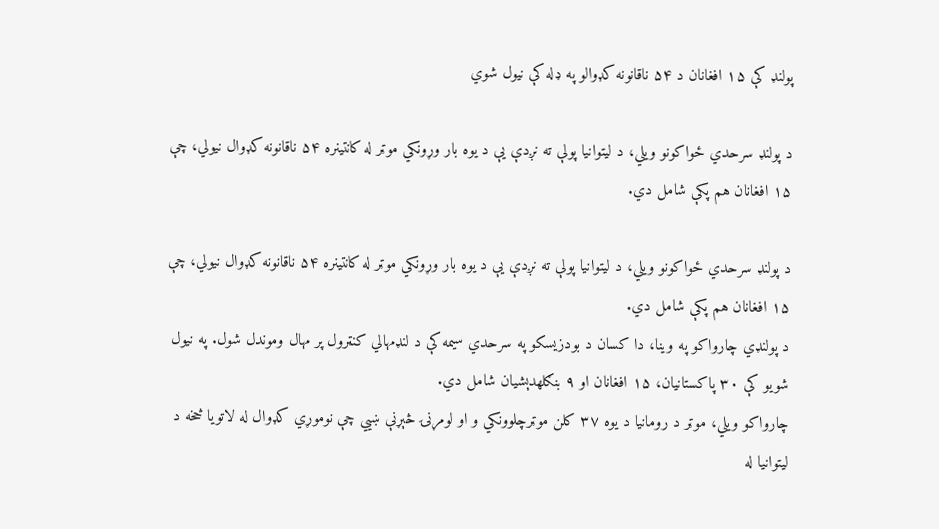پولنډ کې ۱۵ افغانان د ۵۴ ناقانونه کډوالو په ډله کې نیول شوي

د پولنډ سرحدي ځواکونو ویلي، د لیتوانیا پولې ته نږدې یې د یوه بار وړونکي موټر له کانتینره ۵۴ ناقانونه کډوال نیولي، چې ۱۵ افغانان هم پکې شامل دي.

د پولنډ سرحدي ځواکونو ویلي، د لیتوانیا پولې ته نږدې یې د یوه بار وړونکي موټر له کانتینره ۵۴ ناقانونه کډوال نیولي، چې ۱۵ افغانان هم پکې شامل دي.
د پولنډي چارواکو په وینا، دا کسان د بودزیسکو په سرحدي سیمه کې د لنډمهالي کنټرول پر مهال وموندل شول. په نیول شویو کې ۳۰ پاکستانیان، ۱۵ افغانان او ۹ بنګلهدېشیان شامل دي.
چارواکو ویلي، موټر د رومانیا د یوه ۳۷ کلن موټرچلوونکي و او لومړنۍ څېړنې ښيي چې نوموړي کډوال له لاتویا څخه د لیتوانیا له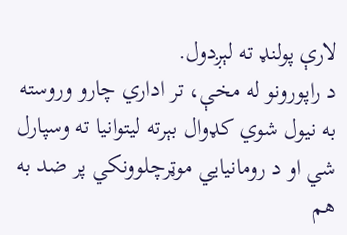لارې پولنډ ته لېږدول.
د راپورونو له مخې، تر اداري چارو وروسته به نیول شوي کډوال بېرته لیتوانیا ته وسپارل شي او د رومانیايي موټرچلوونکي پر ضد به هم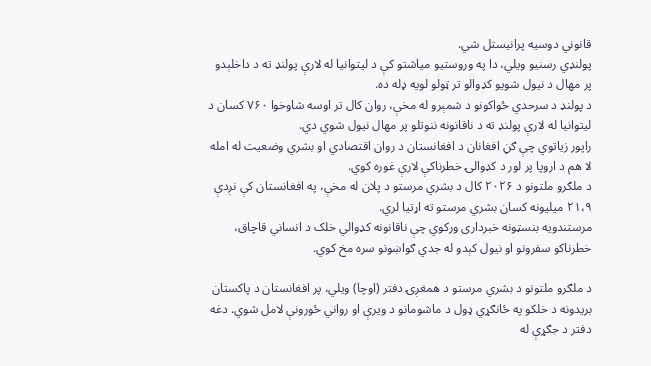قانوني دوسیه پرانیستل شي.
پولنډي رسنیو ویلي، دا په وروستیو میاشتو کې د لیتوانیا له لارې پولنډ ته د داخلېدو پر مهال د نیول شویو کډوالو تر ټولو لویه ډله ده.
د پولنډ د سرحدي ځواکونو د شمېرو له مخې، روان کال تر اوسه شاوخوا ۷۶۰ کسان د لیتوانیا له لارې پولنډ ته د ناقانونه ننوتلو پر مهال نیول شوي دي.
راپور زیاتوي چې ګڼ افغانان د افغانستان د روان اقتصادي او بشري وضعیت له امله لا هم د اروپا پر لور د کډوالۍ خطرناکې لارې غوره کوي.
د ملګرو ملتونو د ۲۰۲۶ کال د بشري مرستو د پلان له مخې، په افغانستان کې نږدې ۲۱،۹ میلیونه کسان بشري مرستو ته اړتیا لري.
مرستندویه بنسټونه خبرداری ورکوي چې ناقانونه کډوالي خلک د انساني قاچاق، خطرناکو سفرونو او نیول کېدو له جدي ګواښونو سره مخ کوي.

د ملګرو ملتونو د بشري مرستو د همغږۍ دفتر (اوچا) ویلي، پر افغانستان د پاکستان بریدونه د خلکو په ځانګړي ډول د ماشومانو د ویرې او رواني ځورونې لامل شوي. دغه دفتر د جګړې له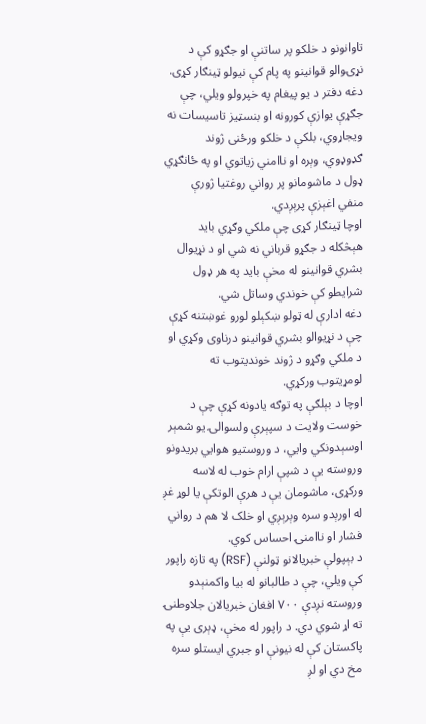تاوانونو د خلکو پر ساتنې او جګړو کې د نړۍوالو قوانینو په پام کې نیولو ټینګار کړی.
دغه دفتر د یو پیغام په خپرولو ویلي، چې جګړې یوازې کورونه او بنسټیز تاسیسات نه ویجاړوي، بلکې د خلکو ورځنی ژوند ګډوډوي، وېره او ناامني زیاتوي او په ځانګړي ډول د ماشومانو پر رواني روغتیا ژورې منفي اغېزې پرېږدي.
اوچا ټینګار کړی چې ملکي وګړي باید هېڅکله د جګړو قرباني نه شي او د نړیوال بشري قوانینو له مخې باید په هر ډول شرایطو کې خوندي وساتل شي.
دغه ادارې له ټولو ښکېلو لورو غوښتنه کړې چې د نړیوالو بشري قوانینو درناوی وکړي او د ملکي وګړو د ژوند خوندیتوب ته لومړیتوب ورکړي.
اوچا د بېلګې په توګه یادونه کړې چې د خوست ولایت د سپېرې ولسوالۍ یو شمېر اوسېدونکي وايي، د وروستیو هوايي بریدونو وروسته یې د شپې ارام خوب له لاسه ورکړی، ماشومان یې د هرې الوتکې یا لوړ غږ له اورېدو سره وېرېږي او خلک لا هم د رواني فشار او ناامنۍ احساس کوي.
د بېپولې خبریالانو ټولنې (RSF) په تازه راپور کې ویلي، چې د طالبانو له بیا واکمنېدو وروسته نږدې ۷۰۰ افغان خبریالان جلاوطنۍ ته اړ شوي دي. د راپور له مخې، ډېری یې په پاکستان کې له نیونې او جبري ایستلو سره مخ دي او لږ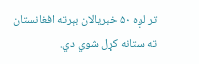تر لږه ۵۰ خبریالان بېرته افغانستان ته ستانه کړل شوي دي.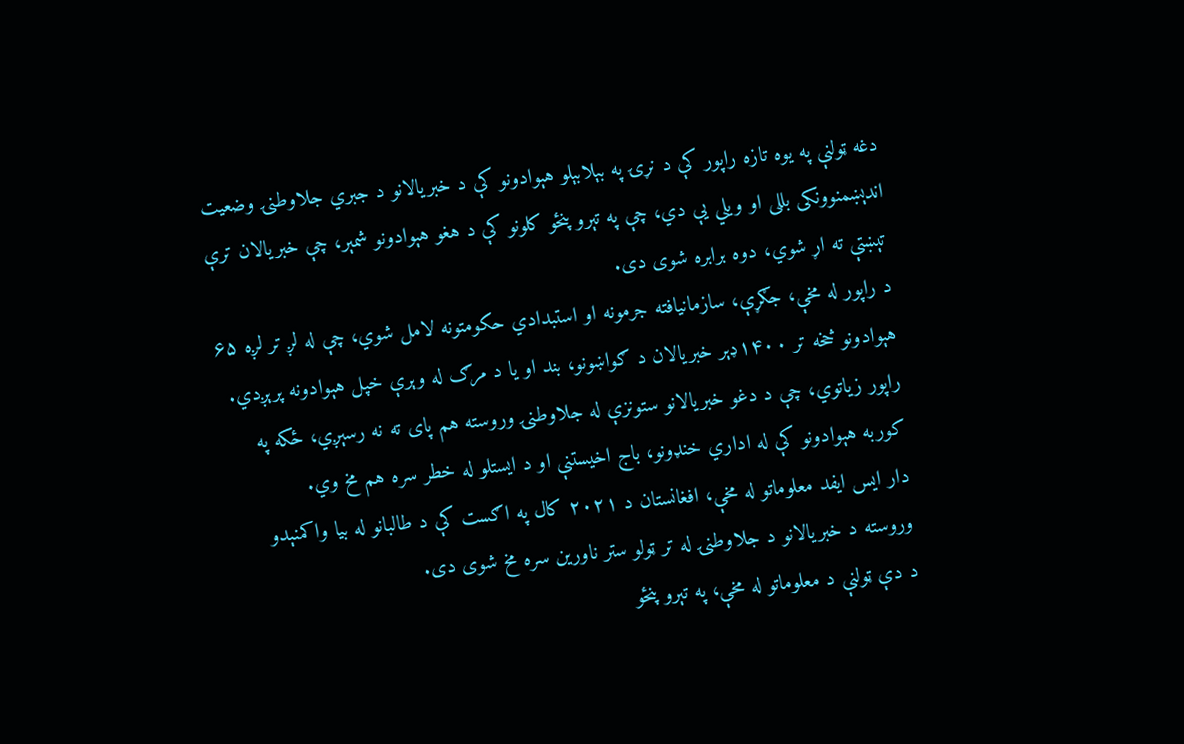دغه ټولنې په یوه تازه راپور کې د نړۍ په بېلابېلو هېوادونو کې د خبریالانو د جبري جلاوطنۍ وضعیت اندېښمنوونکی بللی او ویلي یې دي، چې په تېرو پنځو کلونو کې د هغو هېوادونو شمېر، چې خبریالان ترې تېښتې ته اړ شوي، دوه برابره شوی دی.
د راپور له مخې، جګړې، سازمانیافته جرمونه او استبدادي حکومتونه لامل شوي، چې له لږ تر لږه ۶۵ هېوادونو څخه تر ۱۴۰۰ډېر خبریالان د ګواښونو، بند او یا د مرګ له وېرې خپل هېوادونه پرېږدي. راپور زیاتوي، چې د دغو خبریالانو ستونزې له جلاوطنۍ وروسته هم پای ته نه رسېږي، ځکه په کوربه هېوادونو کې له اداري خنډونو، باج اخیستنې او د ایستلو له خطر سره هم مخ وي.
دار ایس ایفد معلوماتو له مخې، افغانستان د ۲۰۲۱ کال په اګست کې د طالبانو له بیا واکمنېدو وروسته د خبریالانو د جلاوطنۍ له تر ټولو ستر ناورین سره مخ شوی دی.
د دې ټولنې د معلوماتو له مخې، په تېرو پنځو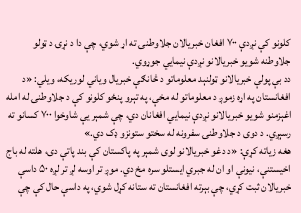کلونو کې نږدې ۷۰۰ افغان خبریالان جلاوطنۍ ته اړ شوي، چې دا د نړۍ د ټولو جلاوطنه شویو خبریالانو نږدې نیمایي جوړوي.
دد بې پولې خبریالانو ټولنېد معلوماتو د څانګې خبریال ویاني لوریکه، ویلي: «د افغانستان په اړه زموږ د معلوماتو له مخې، په تېرو پنځو کلونو کې د جلاوطنۍ له امله اغېزمنو شویو خبریالانو نږدې نیمایي افغانان دي، چې شمېر یې شاوخوا ۷۰۰ کسانو ته رسېږي. د دوی د جلاوطنۍ سفرونه له سختو ستونزو ډک دي.»
هغه زیاته کړې: «د دغو خبریالانو لوی شمېر په پاکستان کې بند پاتې دی، هلته له باج اخیستنې، نیونې او ان له جبري ایستلو سره مخ دي. موږ تر اوسه لږ تر لږه ۵۰ داسې خبریالان ثبت کړي، چې بېرته افغانستان ته ستانه کړل شوي، په داسې حال کې چې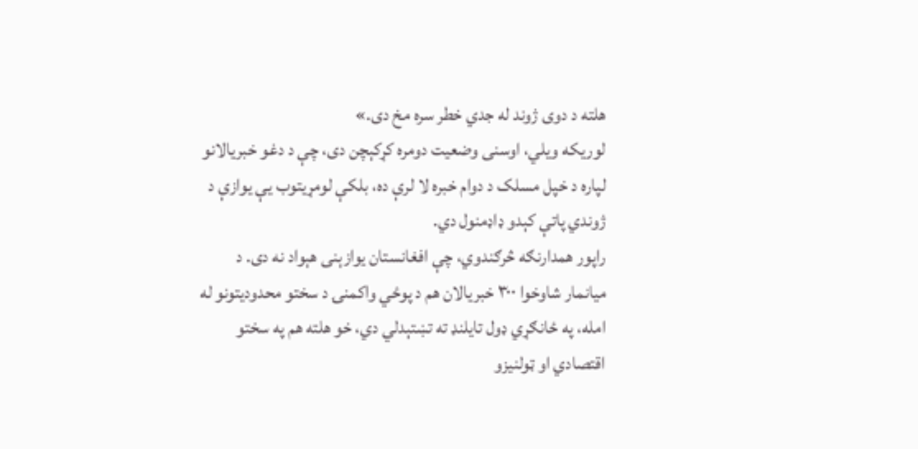هلته د دوی ژوند له جدي خطر سره مخ دی.»
لوریکه ویلي، اوسنی وضعیت دومره کړکېچن دی، چې د دغو خبریالانو لپاره د خپل مسلک د دوام خبره لا لرې ده، بلکې لومړیتوب یې یوازې د ژوندي پاتې کېدو ډاډمنول دي.
راپور همدارنګه څرګندوي، چې افغانستان یوازېنی هېواد نه دی. د میانمار شاوخوا ۳۰۰ خبریالان هم د پوځي واکمنۍ د سختو محدودیتونو له امله، په ځانګړي ډول تایلنډ ته تښتېدلي دي، خو هلته هم په سختو اقتصادي او ټولنیزو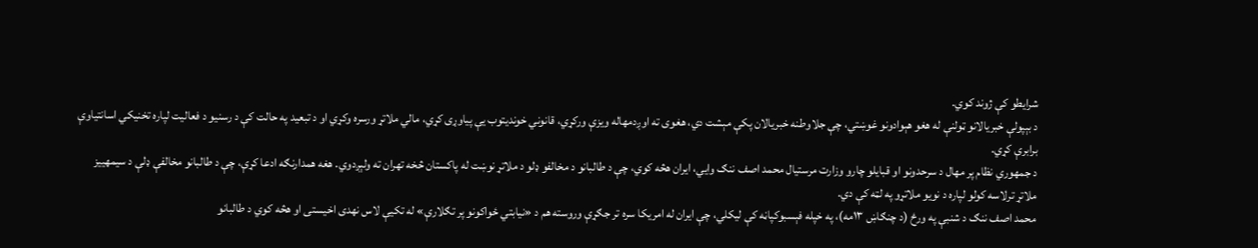شرایطو کې ژوند کوي.
د بېپولې خبریالانو ټولنې له هغو هېوادونو غوښتي، چې جلاوطنه خبریالان پکې مېشت دي، هغوی ته اوږدمهاله ویزې ورکړي، قانوني خوندیتوب یې پیاوړی کړي، مالي ملاتړ ورسره وکړي او د تبعید په حالت کې د رسنیو د فعالیت لپاره تخنیکي اسانتیاوې برابرې کړي.
د جمهوري نظام پر مهال د سرحدونو او قبایلو چارو وزارت مرستیال محمد اصف ننګ وایي، ایران هڅه کوي، چې د طالبانو د مخالفو ډلو د ملاتړ نوښت له پاکستان څخه تهران ته ولېږدوي. هغه همدارنګه ادعا کړې، چې د طالبانو مخالفې ډلې د سیمهییز ملاتړ ترلاسه کولو لپاره د نویو ملاتړو په لټه کې دي.
محمد اصف ننګ د شنبې په ورځ (د چنګاښ ۱۳مه)، په خپله فېسبوکپاڼه کې لیکلي، چې ایران له امریکا سره تر جګړې وروسته هم د «نیابتي ځواکونو پر تګلارې» له تکیې لاس نهدی اخیستی او هڅه کوي د طالبانو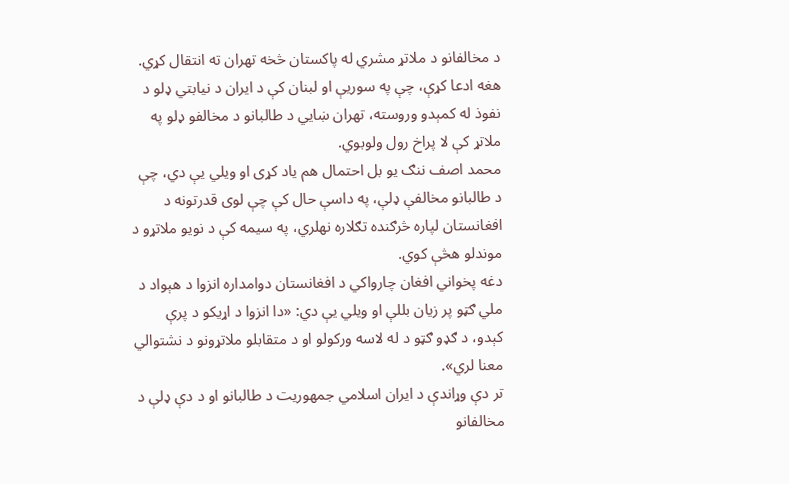د مخالفانو د ملاتړ مشري له پاکستان څخه تهران ته انتقال کړي.
هغه ادعا کړې، چې په سوریې او لبنان کې د ایران د نیابتي ډلو د نفوذ له کمېدو وروسته، تهران ښايي د طالبانو د مخالفو ډلو په ملاتړ کې لا پراخ رول ولوبوي.
محمد اصف ننګ یو بل احتمال هم یاد کړی او ویلي یې دي، چې د طالبانو مخالفې ډلې، په داسې حال کې چې لوی قدرتونه د افغانستان لپاره څرګنده تګلاره نهلري، په سیمه کې د نویو ملاتړو د موندلو هڅې کوي.
دغه پخواني افغان چارواکي د افغانستان دوامداره انزوا د هېواد د ملي ګټو پر زیان بللې او ویلي یې دي: «دا انزوا د اړیکو د پرې کېدو، د ګډو ګټو د له لاسه ورکولو او د متقابلو ملاتړونو د نشتوالي معنا لري».
تر دې وړاندې د ایران اسلامي جمهوریت د طالبانو او د دې ډلې د مخالفانو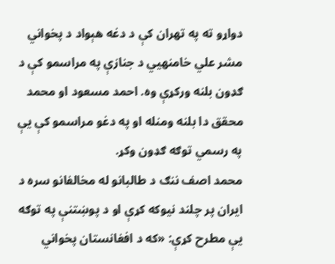دواړو ته په تهران کې د دغه هېواد د پخواني مشر علي خامنهیي د جنازې په مراسمو کې د ګډون بلنه ورکړې وه. احمد مسعود او محمد محقق دا بلنه ومنله او په دغو مراسمو کې یې په رسمي توګه ګډون وکړ.
محمد اصف ننګ د طالبانو له مخالفانو سره د ایران پر چلند نیوکه کړې او د پوښتنې په توګه یې مطرح کړې: «که د افغانستان پخواني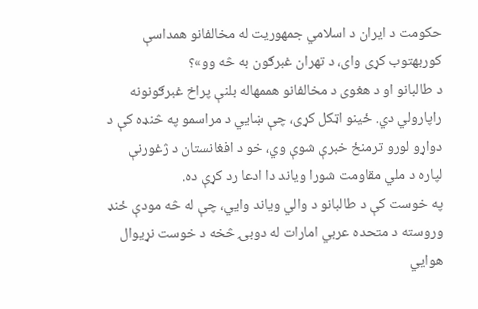حکومت د ایران د اسلامي جمهوریت له مخالفانو همداسې کوربهتوب کړی وای، د تهران غبرګون به څه وو»؟
د طالبانو او د هغوی د مخالفانو هممهاله بلنې پراخ غبرګونونه راپارولي دي. ځینو اټکل کړی، چې ښايي د مراسمو په څنډه کې د دواړو لورو ترمنځ خبرې شوې وي، خو د افغانستان د ژغورنې لپاره د ملي مقاومت شورا ویاند دا ادعا رد کړې ده.
په خوست کې د طالبانو د والي ویاند وايي، چې له څه مودې ځنډ وروسته د متحده عربي امارات له دوبۍ څخه د خوست نړیوال هوایي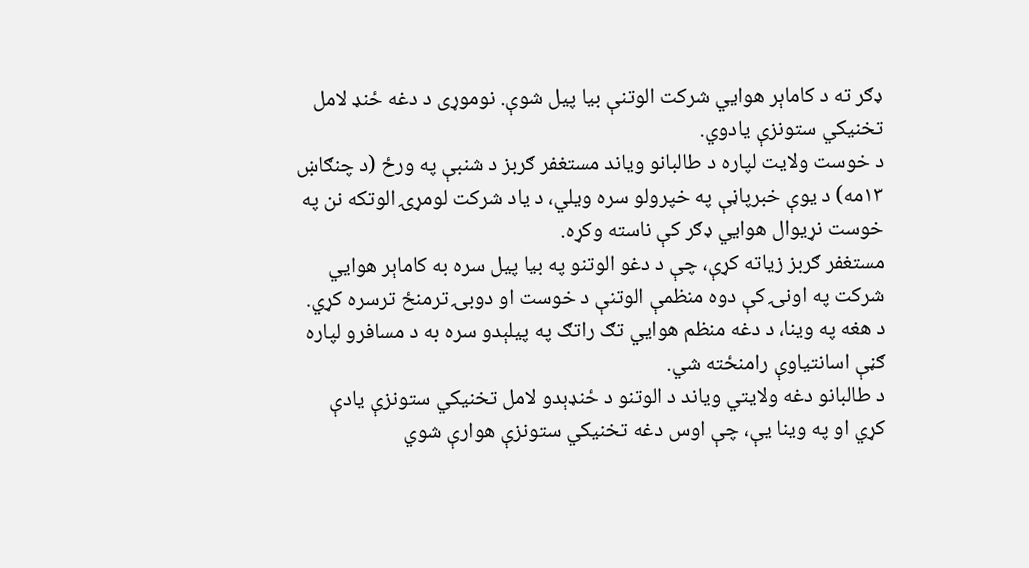ډګر ته د کاماېر هوایي شرکت الوتنې بیا پیل شوې. نوموړی د دغه ځنډ لامل تخنیکي ستونزې یادوي.
د خوست ولایت لپاره د طالبانو ویاند مستغفر ګربز د شنبې په ورځ (د چنګاښ ۱۳مه) د یوې خبرپاڼې په خپرولو سره ویلي، د یاد شرکت لومړۍ الوتکه نن په خوست نړیوال هوایي ډګر کې ناسته وکړه.
مستغفر ګربز زیاته کړې، چې د دغو الوتنو په بیا پیل سره به کاماېر هوایي شرکت په اونۍ کې دوه منظمې الوتنې د خوست او دوبۍ ترمنځ ترسره کړي. د هغه په وینا، د دغه منظم هوایي تګ راتګ په پیلېدو سره به د مسافرو لپاره ګڼې اسانتیاوې رامنځته شي.
د طالبانو دغه ولایتي ویاند د الوتنو د ځنډېدو لامل تخنیکي ستونزې یادې کړي او په وینا یې، چې اوس دغه تخنیکي ستونزې هوارې شوي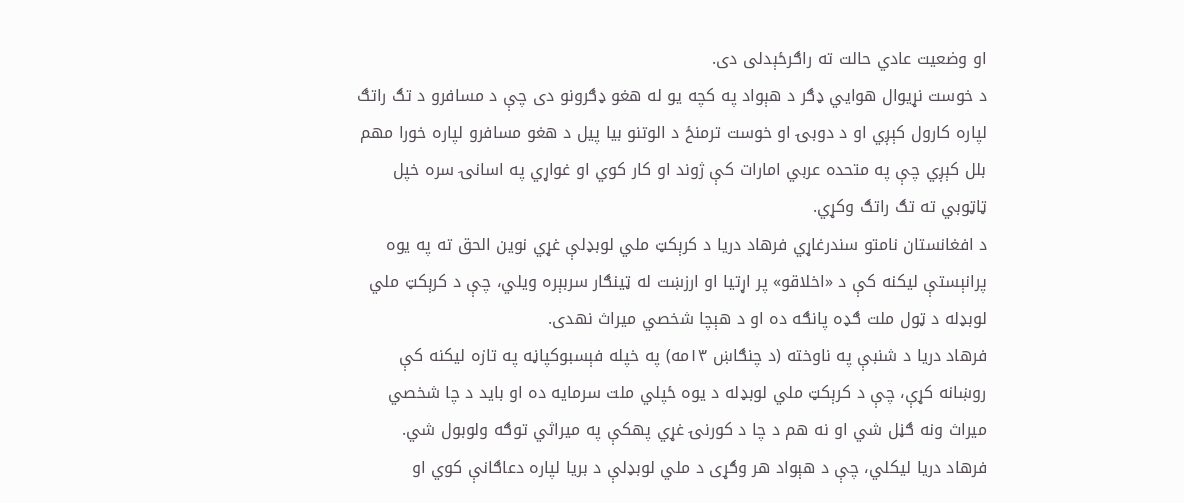او وضعیت عادي حالت ته راګرځېدلی دی.
د خوست نړیوال هوایي ډګر د هېواد په کچه یو له هغو ډګرونو دی چې د مسافرو د تګ راتګ لپاره کارول کېږي او د دوبۍ او خوست ترمنځ د الوتنو بیا پیل د هغو مسافرو لپاره خورا مهم بلل کېږي چې په متحده عربي امارات کې ژوند او کار کوي او غواړي په اسانۍ سره خپل ټاټوبي ته تګ راتګ وکړي.
د افغانستان نامتو سندرغاړي فرهاد دریا د کرېکټ ملي لوبډلې غړي نوین الحق ته په یوه پرانېستې لیکنه کې د «اخلاقو» پر اړتیا او ارزښت له ټینګار سربېره ویلي، چې د کرېکټ ملي لوبډله د ټول ملت ګډه پانګه ده او د هېچا شخصي میراث نهدی.
فرهاد دریا د شنبې په ناوخته (د چنګاښ ۱۳مه) په خپله فېسبوکپاڼه په تازه لیکنه کې روښانه کړې، چې د کرېکټ ملي لوبډله د یوه ځپلي ملت سرمایه ده او باید د چا شخصي میراث ونه ګڼل شي او نه هم د چا د کورنۍ غړي پهکې په میراثي توګه ولوبول شي.
فرهاد دریا لیکلي، چې د هېواد هر وګړی د ملي لوبډلې د بریا لپاره دعاګانې کوي او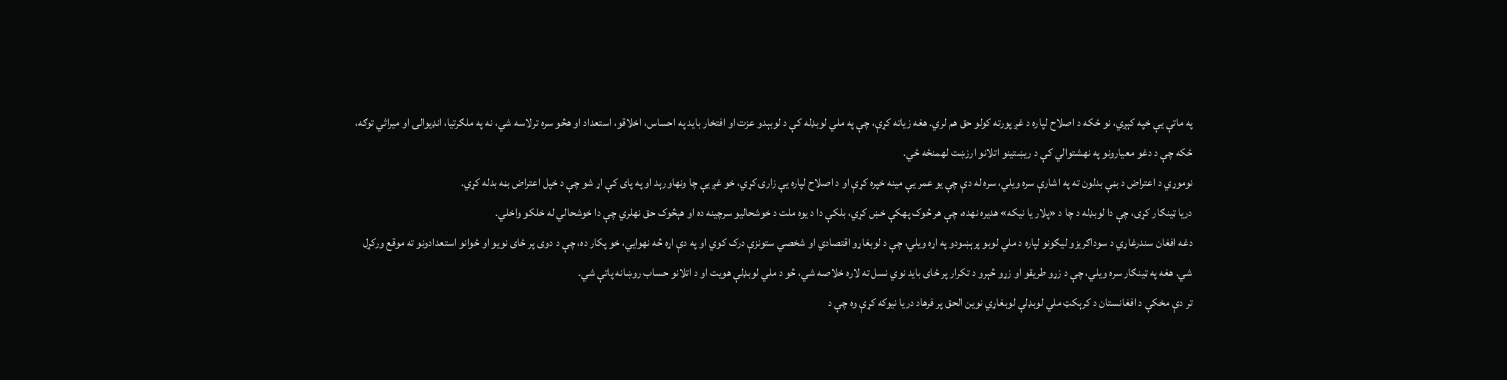په ماتې یې خپه کېږي، نو ځکه د اصلاح لپاره د غږ پورته کولو حق هم لري. هغه زیاته کړې، چې په ملي لوبډله کې د لوبېدو عزت او افتخار باید په احساس، اخلاقو، استعداد او هڅو سره ترلاسه شي، نه په ملګرتیا، انډیوالۍ او میراثي توګه، ځکه چې د دغو معیارونو په نهشتوالي کې د ریښتینو اتلانو ارزښت لهمنځه ځي.
نوموړي د اعتراض د بڼې بدلون ته په اشارې سره ویلي، سره له دې چې یو عمر یې مینه خپره کړې او د اصلاح لپاره یې زارۍ کړي، خو غږ یې چا ونهاورېد او په پای کې اړ شو چې د خپل اعتراض بڼه بدله کړي.
دریا ټینګار کړی، چې دا لوبډله د چا د «پلار یا نیکه» هدیره نهده، چې هر څوک پهکې خښ کړي، بلکې دا د یوه ملت د خوشحالیو سرچینه ده او هېڅوک حق نهلري چې دا خوشحالي له خلکو واخلي.
دغه افغان سندرغاړي د سوداګریزو لیګونو لپاره د ملي لوبو پرېښودو په اړه ویلي، چې د لوبغاړو اقتصادي او شخصي ستونزې درک کوي او په دې اړه څه نهوایي، خو پکار ده، چې د دوی پر ځای نویو او ځوانو استعدادونو ته موقع ورکړل شي. هغه په ټینګار سره ویلي، چې د زړو طریقو او زړو څېرو د تکرار پر ځای باید نوي نسل ته لاره خلاصه شي، څو د ملي لوبډلې هویت او د اتلانو حساب روښانه پاتې شي.
تر دې مخکې د افغانستان د کرېکټ ملي لوبډلې لوبغاړي نوین الحق پر فرهاد دریا نیوکه کړې وه چې د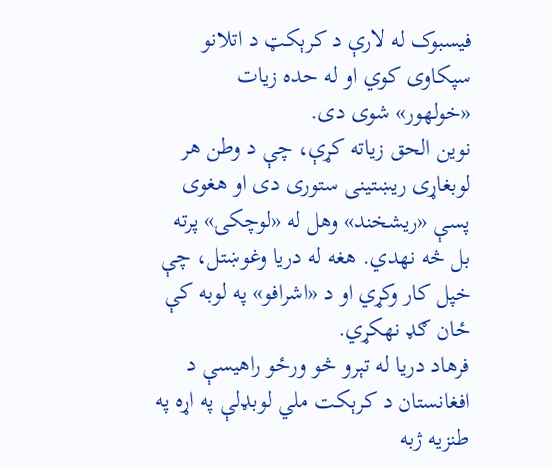فیسبوک له لارې د کرېکټ د اتلانو سپکاوی کوي او له حده زیات «خولهور» شوی دی.
نوین الحق زیاته کړې، چې د وطن هر لوبغاړی ریښتینی ستوری دی او هغوی پسې «ریشخند» وهل له «لوچکۍ» پرته بل څه نهدي. هغه له دریا وغوښتل، چې خپل کار وکړي او د «اشرافو» په لوبه کې ځان ګډ نهکړي.
فرهاد دریا له تېرو څو ورځو راهیسې د افغانستان د کرېکت ملي لوبډلې په اړه په طنزیه ژبه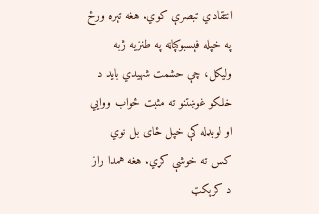انتقادي تبصرې کوي. هغه تېره ورځ په خپله فېسبوکپاڼه په طنزیه ژبه ولیکل، چې حشمت شهیدي باید د خلکو غوښتنو ته مثبت ځواب ووايي او لوبډله کې خپل ځای بل نوي کس ته خوشې کړي. هغه همدا راز د کرېکټ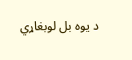د یوه بل لوبغاړي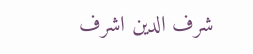شرف الدین اشرف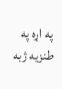په اړه په طنزیه ژبه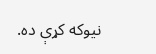نیوکه کړې ده.